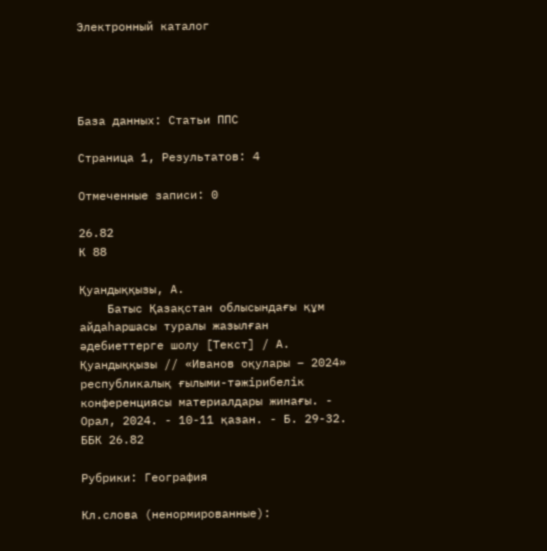Электронный каталог




База данных: Статьи ППС

Страница 1, Результатов: 4

Отмеченные записи: 0

26.82
К 88

Қуандыққызы, А.
    Батыс Қазақстан облысындағы құм айдаһаршасы туралы жазылған әдебиеттерге шолу [Текст] / А. Қуандыққызы // «Иванов оқулары – 2024» республикалық ғылыми-тәжірибелік конференциясы материалдары жинағы. - Орал, 2024. - 10-11 қазан. - Б. 29-32.
ББК 26.82

Рубрики: География

Кл.слова (ненормированные):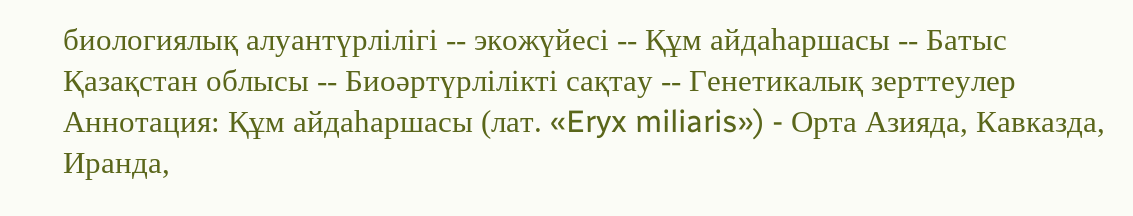биологиялық алуантүрлілігі -- экожүйесі -- Құм айдаһаршасы -- Батыс Қазақстан облысы -- Биоәртүрлілікті сақтау -- Генетикалық зерттеулер
Аннотация: Құм айдаһаршасы (лат. «Eryx miliaris») - Орта Азияда, Кавказда, Иранда,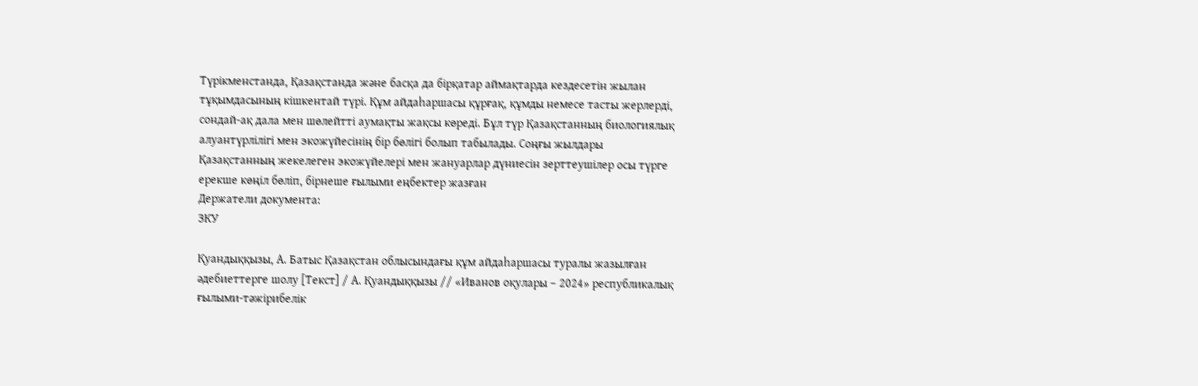Түрікменстанда, Қазақстанда және басқа да бірқатар аймақтарда кездесетін жылан тұқымдасының кішкентай түрі. Құм айдаһаршасы құрғақ, құмды немесе тасты жерлерді, сондай-ақ дала мен шөлейтті аумақты жақсы көреді. Бұл түр Қазақстанның биологиялық алуантүрлілігі мен экожүйесінің бір бөлігі болып табылады. Соңғы жылдары Қазақстанның жекелеген экожүйелері мен жануарлар дүниесін зерттеушілер осы түрге ерекше көңіл бөліп, бірнеше ғылыми еңбектер жазған
Держатели документа:
ЗКУ

Қуандыққызы, А. Батыс Қазақстан облысындағы құм айдаһаршасы туралы жазылған әдебиеттерге шолу [Текст] / А. Қуандыққызы // «Иванов оқулары – 2024» республикалық ғылыми-тәжірибелік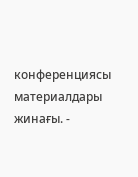конференциясы материалдары жинағы. -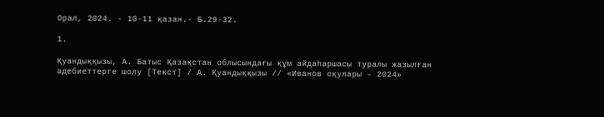Орал, 2024. - 10-11 қазан.- Б.29-32.

1.

Қуандыққызы, А. Батыс Қазақстан облысындағы құм айдаһаршасы туралы жазылған әдебиеттерге шолу [Текст] / А. Қуандыққызы // «Иванов оқулары – 2024»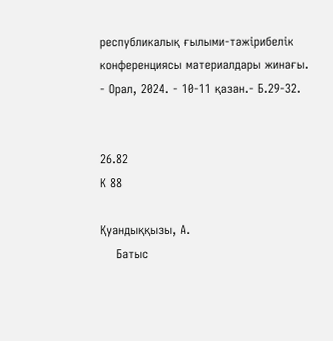республикалық ғылыми-тәжірибелік конференциясы материалдары жинағы. - Орал, 2024. - 10-11 қазан.- Б.29-32.


26.82
К 88

Қуандыққызы, А.
    Батыс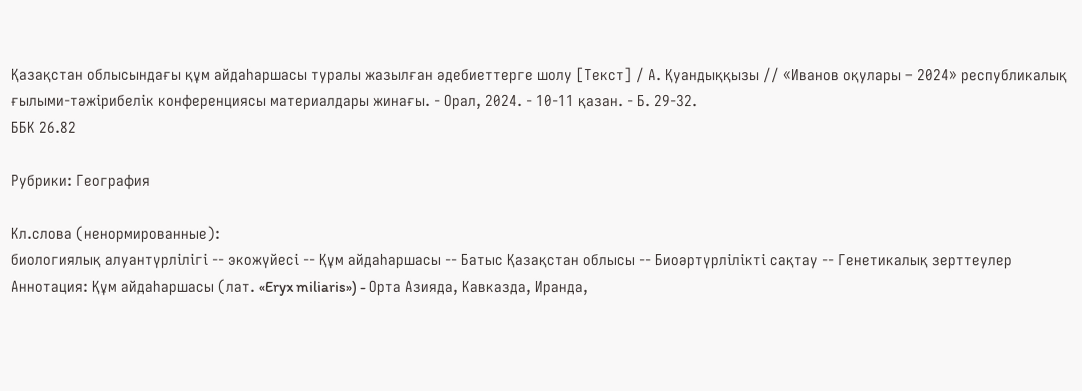Қазақстан облысындағы құм айдаһаршасы туралы жазылған әдебиеттерге шолу [Текст] / А. Қуандыққызы // «Иванов оқулары – 2024» республикалық ғылыми-тәжірибелік конференциясы материалдары жинағы. - Орал, 2024. - 10-11 қазан. - Б. 29-32.
ББК 26.82

Рубрики: География

Кл.слова (ненормированные):
биологиялық алуантүрлілігі -- экожүйесі -- Құм айдаһаршасы -- Батыс Қазақстан облысы -- Биоәртүрлілікті сақтау -- Генетикалық зерттеулер
Аннотация: Құм айдаһаршасы (лат. «Eryx miliaris») - Орта Азияда, Кавказда, Иранда,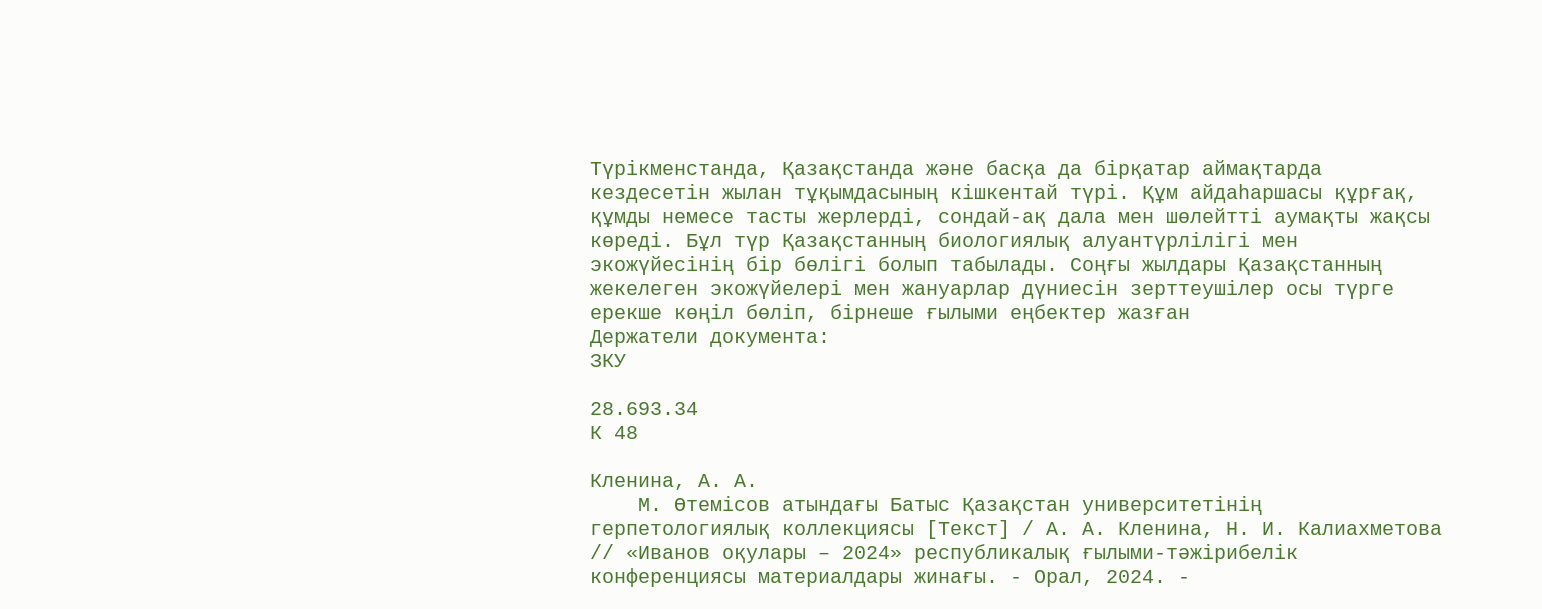Түрікменстанда, Қазақстанда және басқа да бірқатар аймақтарда кездесетін жылан тұқымдасының кішкентай түрі. Құм айдаһаршасы құрғақ, құмды немесе тасты жерлерді, сондай-ақ дала мен шөлейтті аумақты жақсы көреді. Бұл түр Қазақстанның биологиялық алуантүрлілігі мен экожүйесінің бір бөлігі болып табылады. Соңғы жылдары Қазақстанның жекелеген экожүйелері мен жануарлар дүниесін зерттеушілер осы түрге ерекше көңіл бөліп, бірнеше ғылыми еңбектер жазған
Держатели документа:
ЗКУ

28.693.34
К 48

Кленина, А. А.
    М. Өтемісов атындағы Батыс Қазақстан университетінің герпетологиялық коллекциясы [Текст] / А. А. Кленина, Н. И. Калиахметова // «Иванов оқулары – 2024» республикалық ғылыми-тәжірибелік конференциясы материалдары жинағы. - Орал, 2024. -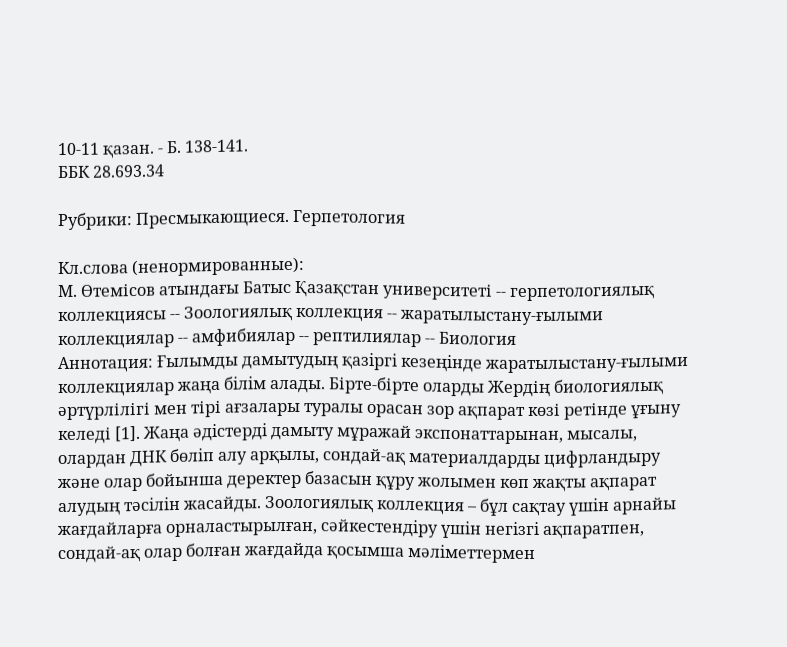10-11 қазан. - Б. 138-141.
ББК 28.693.34

Рубрики: Пресмыкающиеся. Герпетология

Кл.слова (ненормированные):
М. Өтемісов атындағы Батыс Қазақстан университеті -- герпетологиялық коллекциясы -- Зоологиялық коллекция -- жаратылыстану-ғылыми коллекциялар -- амфибиялар -- рептилиялар -- Биология
Аннотация: Ғылымды дамытудың қазiргi кезеңiнде жаратылыстану-ғылыми коллекциялар жаңа бiлiм алады. Бірте-бірте оларды Жердің биологиялық әртүрлілігі мен тірі ағзалары туралы орасан зор ақпарат көзі ретінде ұғыну келеді [1]. Жаңа әдiстердi дамыту мұражай экспонаттарынан, мысалы, олардан ДНК бөлiп алу арқылы, сондай-ақ материалдарды цифрландыру және олар бойынша деректер базасын құру жолымен көп жақты ақпарат алудың тәсiлiн жасайды. Зоологиялық коллекция – бұл сақтау үшiн арнайы жағдайларға орналастырылған, сәйкестендiру үшiн негiзгi ақпаратпен, сондай-ақ олар болған жағдайда қосымша мәлiметтермен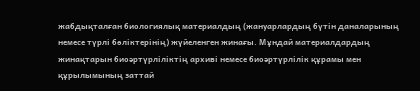жабдықталған биологиялық материалдың (жануарлардың бүтiн даналарының немесе түрлi бөлiктерiнiң) жүйеленген жинағы. Мұндай материалдардың жинақтарын биоәртүрліліктің архиві немесе биоәртүрлілік құрамы мен құрылымының заттай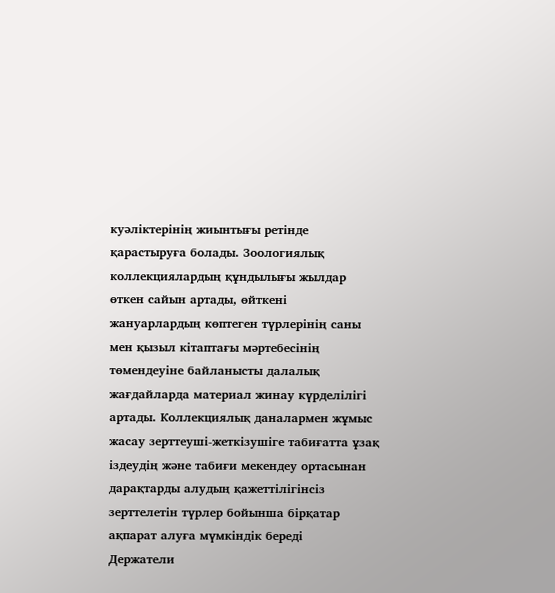куәліктерінің жиынтығы ретінде қарастыруға болады. Зоологиялық коллекциялардың құндылығы жылдар өткен сайын артады, өйткені жануарлардың көптеген түрлерінің саны мен қызыл кітаптағы мәртебесінің төмендеуіне байланысты далалық жағдайларда материал жинау күрделілігі артады. Коллекциялық даналармен жұмыс жасау зерттеуші-жеткізушіге табиғатта ұзақ іздеудің және табиғи мекендеу ортасынан дарақтарды алудың қажеттілігінсіз зерттелетін түрлер бойынша бірқатар ақпарат алуға мүмкіндік береді
Держатели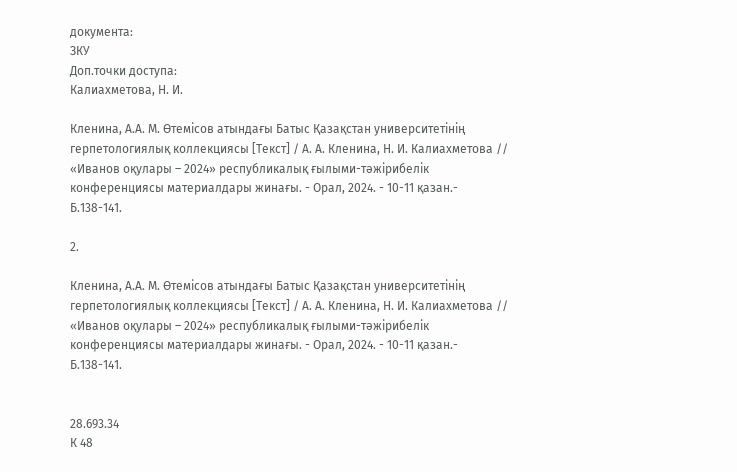документа:
ЗКУ
Доп.точки доступа:
Калиахметова, Н. И.

Кленина, А.А. М. Өтемісов атындағы Батыс Қазақстан университетінің герпетологиялық коллекциясы [Текст] / А. А. Кленина, Н. И. Калиахметова // «Иванов оқулары – 2024» республикалық ғылыми-тәжірибелік конференциясы материалдары жинағы. - Орал, 2024. - 10-11 қазан.- Б.138-141.

2.

Кленина, А.А. М. Өтемісов атындағы Батыс Қазақстан университетінің герпетологиялық коллекциясы [Текст] / А. А. Кленина, Н. И. Калиахметова // «Иванов оқулары – 2024» республикалық ғылыми-тәжірибелік конференциясы материалдары жинағы. - Орал, 2024. - 10-11 қазан.- Б.138-141.


28.693.34
К 48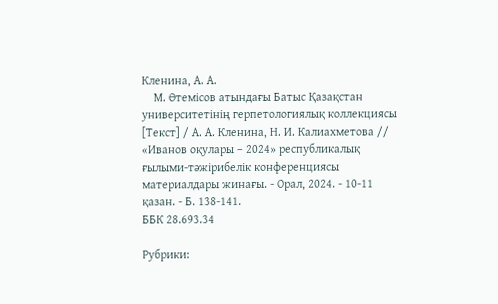Кленина, А. А.
    М. Өтемісов атындағы Батыс Қазақстан университетінің герпетологиялық коллекциясы [Текст] / А. А. Кленина, Н. И. Калиахметова // «Иванов оқулары – 2024» республикалық ғылыми-тәжірибелік конференциясы материалдары жинағы. - Орал, 2024. - 10-11 қазан. - Б. 138-141.
ББК 28.693.34

Рубрики: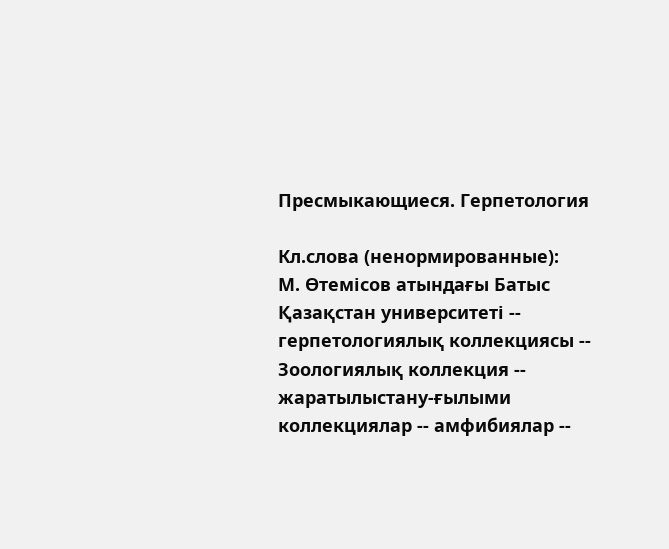Пресмыкающиеся. Герпетология

Кл.слова (ненормированные):
М. Өтемісов атындағы Батыс Қазақстан университеті -- герпетологиялық коллекциясы -- Зоологиялық коллекция -- жаратылыстану-ғылыми коллекциялар -- амфибиялар --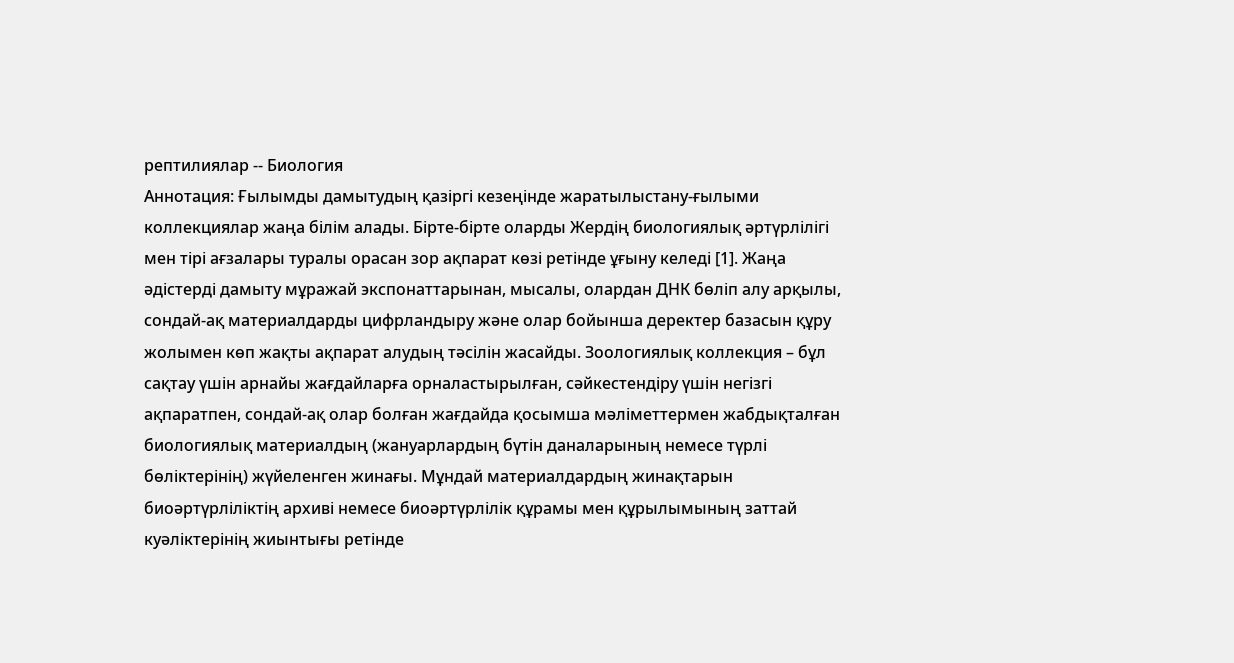рептилиялар -- Биология
Аннотация: Ғылымды дамытудың қазiргi кезеңiнде жаратылыстану-ғылыми коллекциялар жаңа бiлiм алады. Бірте-бірте оларды Жердің биологиялық әртүрлілігі мен тірі ағзалары туралы орасан зор ақпарат көзі ретінде ұғыну келеді [1]. Жаңа әдiстердi дамыту мұражай экспонаттарынан, мысалы, олардан ДНК бөлiп алу арқылы, сондай-ақ материалдарды цифрландыру және олар бойынша деректер базасын құру жолымен көп жақты ақпарат алудың тәсiлiн жасайды. Зоологиялық коллекция – бұл сақтау үшiн арнайы жағдайларға орналастырылған, сәйкестендiру үшiн негiзгi ақпаратпен, сондай-ақ олар болған жағдайда қосымша мәлiметтермен жабдықталған биологиялық материалдың (жануарлардың бүтiн даналарының немесе түрлi бөлiктерiнiң) жүйеленген жинағы. Мұндай материалдардың жинақтарын биоәртүрліліктің архиві немесе биоәртүрлілік құрамы мен құрылымының заттай куәліктерінің жиынтығы ретінде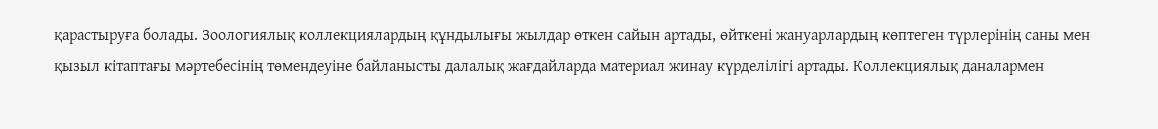қарастыруға болады. Зоологиялық коллекциялардың құндылығы жылдар өткен сайын артады, өйткені жануарлардың көптеген түрлерінің саны мен қызыл кітаптағы мәртебесінің төмендеуіне байланысты далалық жағдайларда материал жинау күрделілігі артады. Коллекциялық даналармен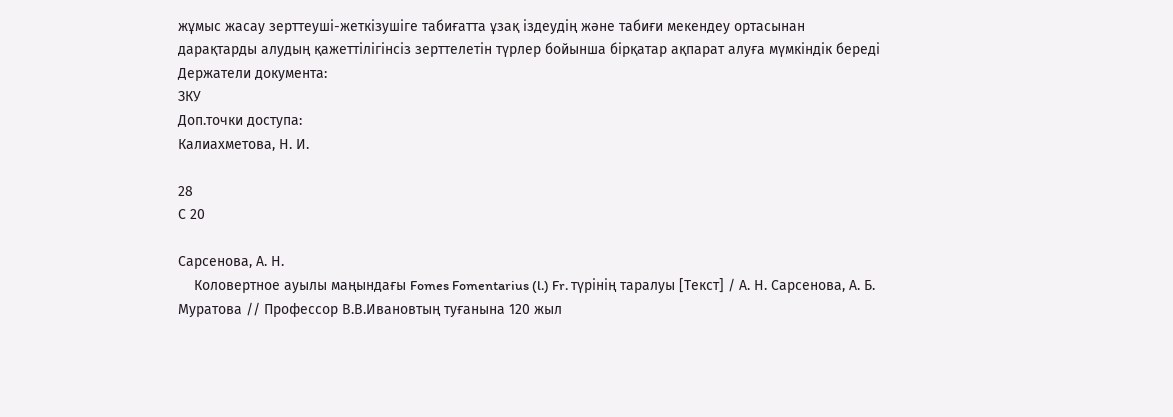жұмыс жасау зерттеуші-жеткізушіге табиғатта ұзақ іздеудің және табиғи мекендеу ортасынан дарақтарды алудың қажеттілігінсіз зерттелетін түрлер бойынша бірқатар ақпарат алуға мүмкіндік береді
Держатели документа:
ЗКУ
Доп.точки доступа:
Калиахметова, Н. И.

28
С 20

Сарсенова, А. Н.
    Коловертное ауылы маңындағы Fomes Fomentarius (l.) Fr. түрінің таралуы [Текст] / А. Н. Сарсенова, А. Б. Муратова // Профессор В.В.Ивановтың туғанына 120 жыл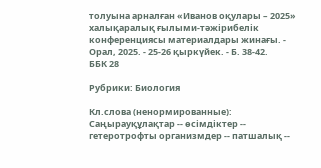толуына арналған «Иванов оқулары – 2025» халықаралық ғылыми-тәжірибелік конференциясы материалдары жинағы. - Орал, 2025. - 25-26 қыркүйек. - Б. 38-42.
ББК 28

Рубрики: Биология

Кл.слова (ненормированные):
Саңырауқұлақтар -- өсімдіктер -- гетеротрофты организмдер -- патшалық --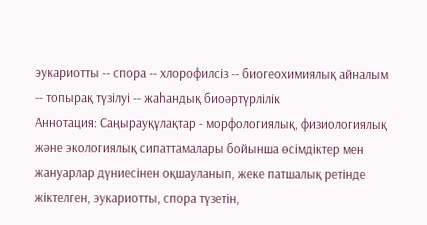эукариотты -- спора -- хлорофилсіз -- биогеохимиялық айналым -- топырақ түзілуі -- жаһандық биоәртүрлілік
Аннотация: Саңырауқұлақтар - морфологиялық, физиологиялық және экологиялық сипаттамалары бойынша өсімдіктер мен жануарлар дүниесінен оқшауланып, жеке патшалық ретінде жіктелген, эукариотты, спора түзетін,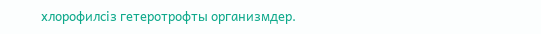хлорофилсіз гетеротрофты организмдер.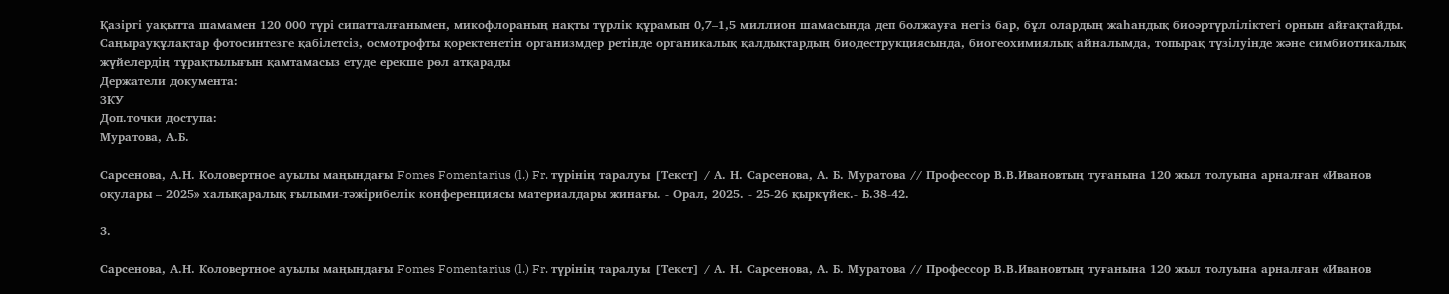Қазіргі уақытта шамамен 120 000 түрі сипатталғанымен, микофлораның нақты түрлік құрамын 0,7–1,5 миллион шамасында деп болжауға негіз бар, бұл олардың жаһандық биоәртүрліліктегі орнын айғақтайды. Саңырауқұлақтар фотосинтезге қабілетсіз, осмотрофты қоректенетін организмдер ретінде органикалық қалдықтардың биодеструкциясында, биогеохимиялық айналымда, топырақ түзілуінде және симбиотикалық жүйелердің тұрақтылығын қамтамасыз етуде ерекше рөл атқарады
Держатели документа:
ЗКУ
Доп.точки доступа:
Муратова, А.Б.

Сарсенова, А.Н. Коловертное ауылы маңындағы Fomes Fomentarius (l.) Fr. түрінің таралуы [Текст] / А. Н. Сарсенова, А. Б. Муратова // Профессор В.В.Ивановтың туғанына 120 жыл толуына арналған «Иванов оқулары – 2025» халықаралық ғылыми-тәжірибелік конференциясы материалдары жинағы. - Орал, 2025. - 25-26 қыркүйек.- Б.38-42.

3.

Сарсенова, А.Н. Коловертное ауылы маңындағы Fomes Fomentarius (l.) Fr. түрінің таралуы [Текст] / А. Н. Сарсенова, А. Б. Муратова // Профессор В.В.Ивановтың туғанына 120 жыл толуына арналған «Иванов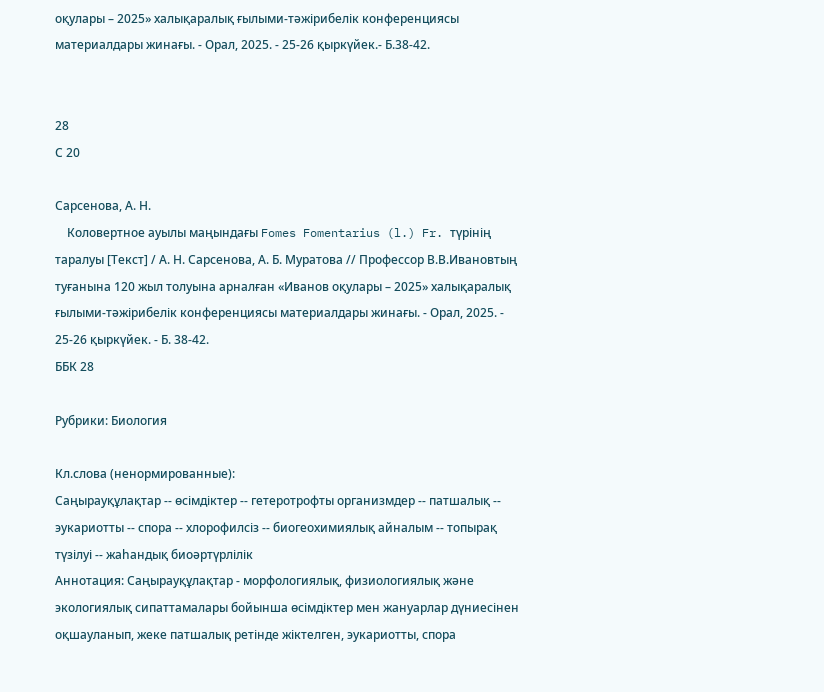оқулары – 2025» халықаралық ғылыми-тәжірибелік конференциясы материалдары жинағы. - Орал, 2025. - 25-26 қыркүйек.- Б.38-42.


28
С 20

Сарсенова, А. Н.
    Коловертное ауылы маңындағы Fomes Fomentarius (l.) Fr. түрінің таралуы [Текст] / А. Н. Сарсенова, А. Б. Муратова // Профессор В.В.Ивановтың туғанына 120 жыл толуына арналған «Иванов оқулары – 2025» халықаралық ғылыми-тәжірибелік конференциясы материалдары жинағы. - Орал, 2025. - 25-26 қыркүйек. - Б. 38-42.
ББК 28

Рубрики: Биология

Кл.слова (ненормированные):
Саңырауқұлақтар -- өсімдіктер -- гетеротрофты организмдер -- патшалық -- эукариотты -- спора -- хлорофилсіз -- биогеохимиялық айналым -- топырақ түзілуі -- жаһандық биоәртүрлілік
Аннотация: Саңырауқұлақтар - морфологиялық, физиологиялық және экологиялық сипаттамалары бойынша өсімдіктер мен жануарлар дүниесінен оқшауланып, жеке патшалық ретінде жіктелген, эукариотты, спора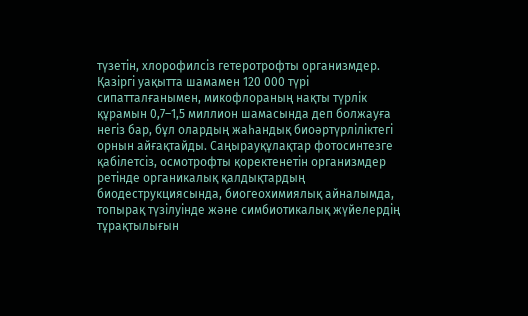түзетін, хлорофилсіз гетеротрофты организмдер. Қазіргі уақытта шамамен 120 000 түрі сипатталғанымен, микофлораның нақты түрлік құрамын 0,7–1,5 миллион шамасында деп болжауға негіз бар, бұл олардың жаһандық биоәртүрліліктегі орнын айғақтайды. Саңырауқұлақтар фотосинтезге қабілетсіз, осмотрофты қоректенетін организмдер ретінде органикалық қалдықтардың биодеструкциясында, биогеохимиялық айналымда, топырақ түзілуінде және симбиотикалық жүйелердің тұрақтылығын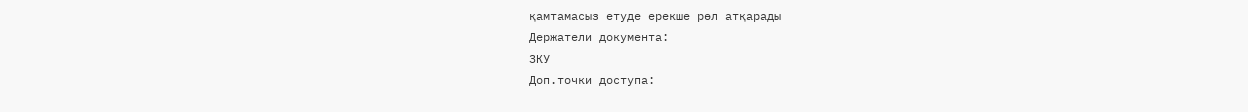қамтамасыз етуде ерекше рөл атқарады
Держатели документа:
ЗКУ
Доп.точки доступа: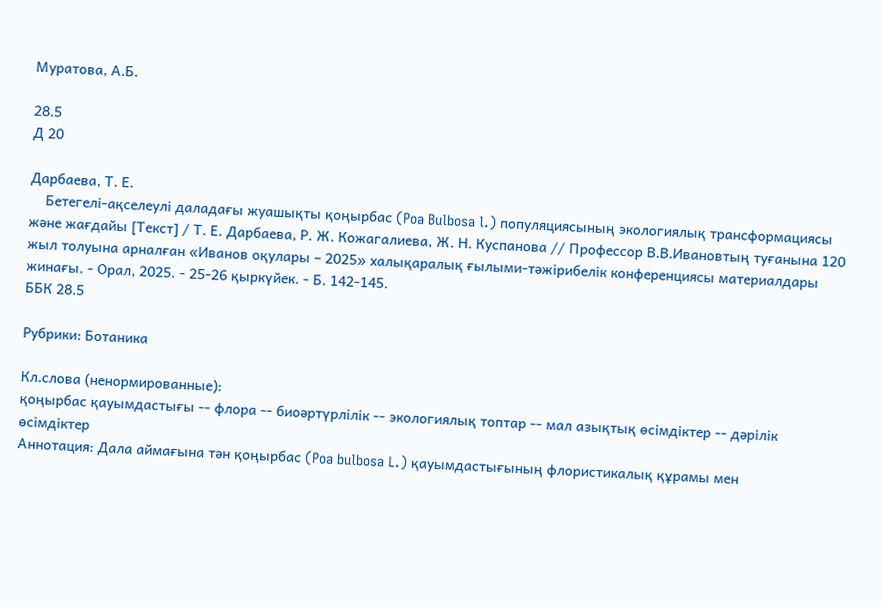Муратова, А.Б.

28.5
Д 20

Дарбаева, Т. Е.
    Бетегелі-ақселеулі даладағы жуашықты қоңырбас (Poa Bulbosa l.) популяциясының экологиялық трансформациясы және жағдайы [Текст] / Т. Е. Дарбаева, Р. Ж. Кожагалиева, Ж. Н. Куспанова // Профессор В.В.Ивановтың туғанына 120 жыл толуына арналған «Иванов оқулары – 2025» халықаралық ғылыми-тәжірибелік конференциясы материалдары жинағы. - Орал, 2025. - 25-26 қыркүйек. - Б. 142-145.
ББК 28.5

Рубрики: Ботаника

Кл.слова (ненормированные):
қоңырбас қауымдастығы -- флора -- биоәртүрлілік -- экологиялық топтар -- мал азықтық өсімдіктер -- дәрілік өсімдіктер
Аннотация: Дала аймағына тән қоңырбас (Poa bulbosa L.) қауымдастығының флористикалық құрамы мен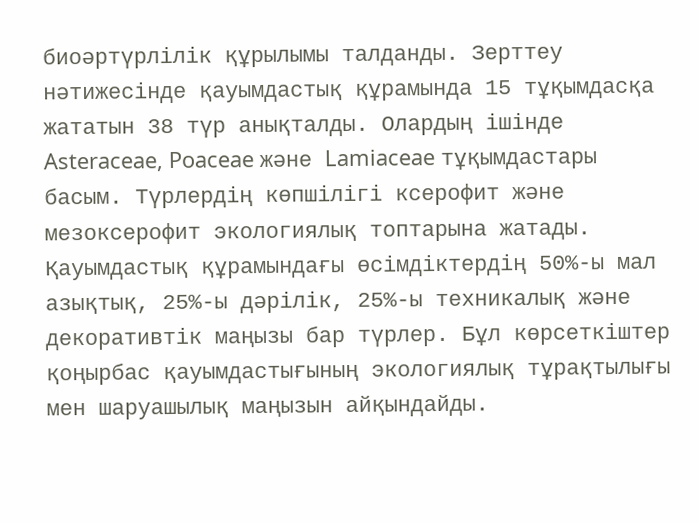биоәртүрлілік құрылымы талданды. Зерттеу нәтижесінде қауымдастық құрамында 15 тұқымдасқа жататын 38 түр анықталды. Олардың ішінде Asteraceae, Poaceae және Lamiaceae тұқымдастары басым. Түрлердің көпшілігі ксерофит және мезоксерофит экологиялық топтарына жатады. Қауымдастық құрамындағы өсімдіктердің 50%-ы мал азықтық, 25%-ы дәрілік, 25%-ы техникалық және декоративтік маңызы бар түрлер. Бұл көрсеткіштер қоңырбас қауымдастығының экологиялық тұрақтылығы мен шаруашылық маңызын айқындайды.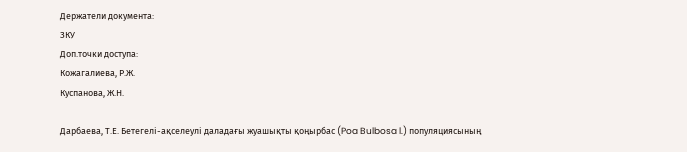Держатели документа:
ЗКУ
Доп.точки доступа:
Кожагалиева, Р.Ж.
Куспанова, Ж.Н.

Дарбаева, Т.Е. Бетегелі-ақселеулі даладағы жуашықты қоңырбас (Poa Bulbosa l.) популяциясының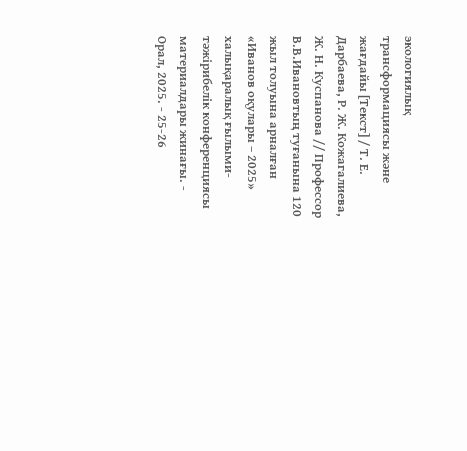экологиялық трансформациясы және жағдайы [Текст] / Т. Е. Дарбаева, Р. Ж. Кожагалиева, Ж. Н. Куспанова // Профессор В.В.Ивановтың туғанына 120 жыл толуына арналған «Иванов оқулары – 2025» халықаралық ғылыми-тәжірибелік конференциясы материалдары жинағы. - Орал, 2025. - 25-26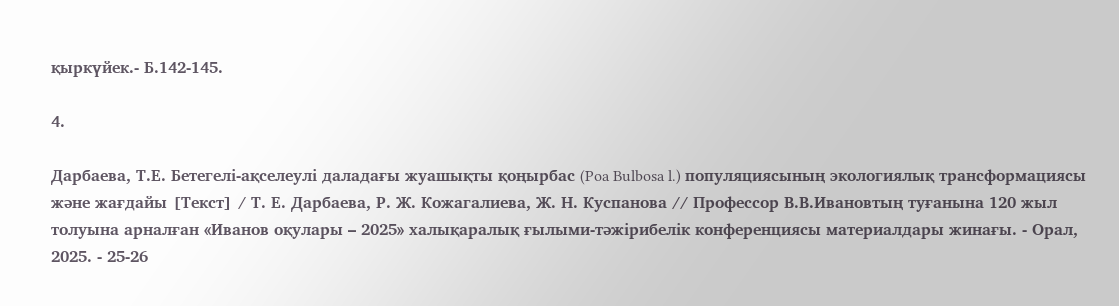қыркүйек.- Б.142-145.

4.

Дарбаева, Т.Е. Бетегелі-ақселеулі даладағы жуашықты қоңырбас (Poa Bulbosa l.) популяциясының экологиялық трансформациясы және жағдайы [Текст] / Т. Е. Дарбаева, Р. Ж. Кожагалиева, Ж. Н. Куспанова // Профессор В.В.Ивановтың туғанына 120 жыл толуына арналған «Иванов оқулары – 2025» халықаралық ғылыми-тәжірибелік конференциясы материалдары жинағы. - Орал, 2025. - 25-26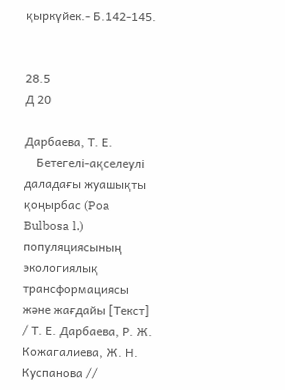қыркүйек.- Б.142-145.


28.5
Д 20

Дарбаева, Т. Е.
    Бетегелі-ақселеулі даладағы жуашықты қоңырбас (Poa Bulbosa l.) популяциясының экологиялық трансформациясы және жағдайы [Текст] / Т. Е. Дарбаева, Р. Ж. Кожагалиева, Ж. Н. Куспанова //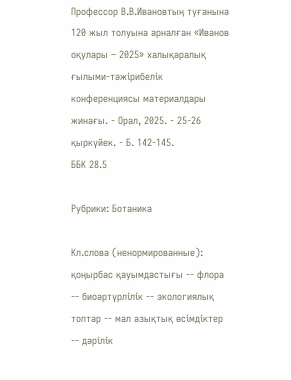Профессор В.В.Ивановтың туғанына 120 жыл толуына арналған «Иванов оқулары – 2025» халықаралық ғылыми-тәжірибелік конференциясы материалдары жинағы. - Орал, 2025. - 25-26 қыркүйек. - Б. 142-145.
ББК 28.5

Рубрики: Ботаника

Кл.слова (ненормированные):
қоңырбас қауымдастығы -- флора -- биоәртүрлілік -- экологиялық топтар -- мал азықтық өсімдіктер -- дәрілік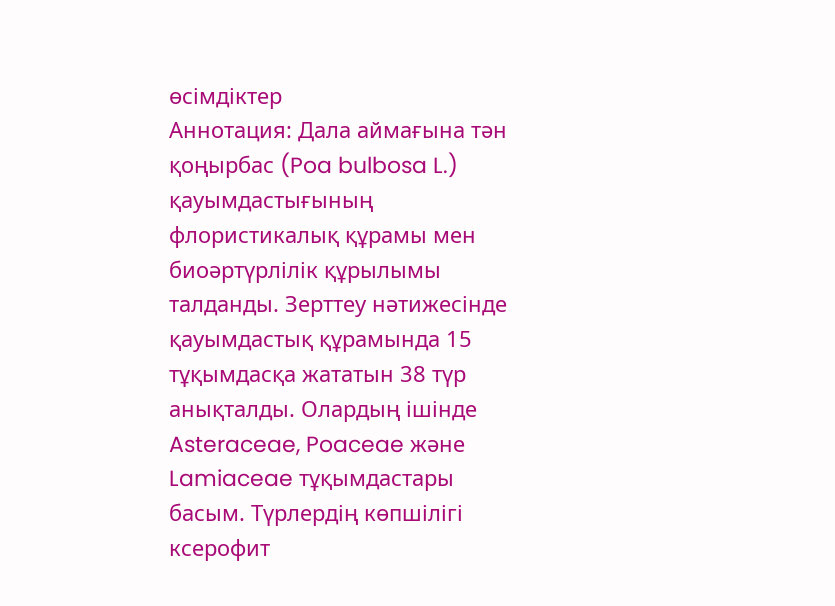өсімдіктер
Аннотация: Дала аймағына тән қоңырбас (Poa bulbosa L.) қауымдастығының флористикалық құрамы мен биоәртүрлілік құрылымы талданды. Зерттеу нәтижесінде қауымдастық құрамында 15 тұқымдасқа жататын 38 түр анықталды. Олардың ішінде Asteraceae, Poaceae және Lamiaceae тұқымдастары басым. Түрлердің көпшілігі ксерофит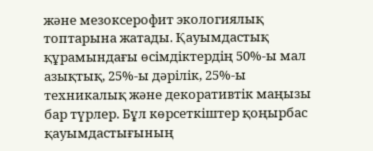және мезоксерофит экологиялық топтарына жатады. Қауымдастық құрамындағы өсімдіктердің 50%-ы мал азықтық, 25%-ы дәрілік, 25%-ы техникалық және декоративтік маңызы бар түрлер. Бұл көрсеткіштер қоңырбас қауымдастығының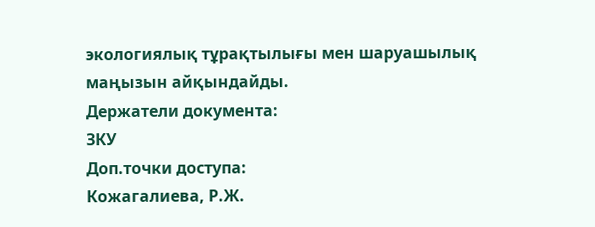экологиялық тұрақтылығы мен шаруашылық маңызын айқындайды.
Держатели документа:
ЗКУ
Доп.точки доступа:
Кожагалиева, Р.Ж.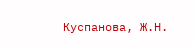Куспанова, Ж.Н.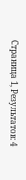Страница 1, Результатов: 4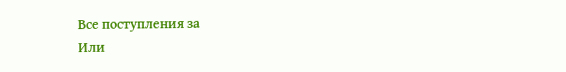Все поступления за
Или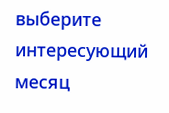выберите интересующий месяц